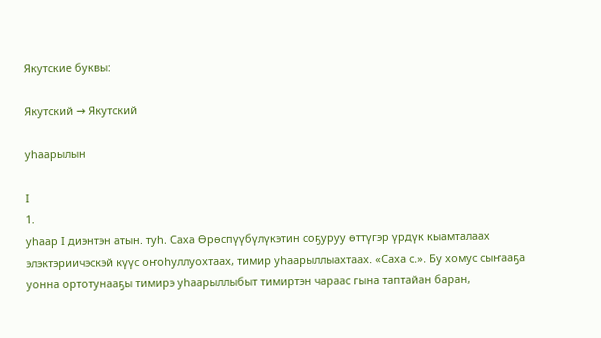Якутские буквы:

Якутский → Якутский

уһаарылын

I
1.
уһаар I диэнтэн атын. туһ. Саха Өрөспүүбүлүкэтин соҕуруу өттүгэр үрдүк кыамталаах элэктэриичэскэй күүс оҥоһуллуохтаах, тимир уһаарыллыахтаах. «Саха с.». Бу хомус сыҥааҕа уонна ортотунааҕы тимирэ уһаарыллыбыт тимиртэн чараас гына таптайан баран,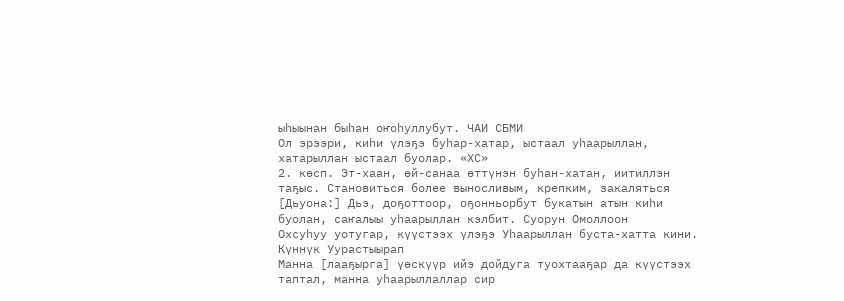ыһыынан быһан оҥоһуллубут. ЧАИ СБМИ
Ол эрээри, киһи үлэҕэ буһар-хатар, ыстаал уһаарыллан, хатарыллан ыстаал буолар. «ХС»
2. көсп. Эт-хаан, өй-санаа өттүнэн буһан-хатан, иитиллэн таҕыс. Становиться более выносливым, крепким, закаляться
[Дьуона:] Дьэ, доҕоттоор, оҕонньорбут букатын атын киһи буолан, саҥалыы уһаарыллан кэлбит. Суорун Омоллоон
Охсуһуу уотугар, күүстээх үлэҕэ Уһаарыллан буста-хатта кини. Күннүк Уурастыырап
Манна [лааҕырга] үөскүүр ийэ дойдуга туохтааҕар да күүстээх таптал, манна уһаарыллаллар сир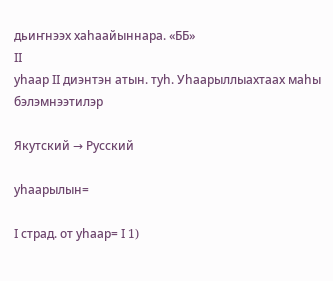дьиҥнээх хаһаайыннара. «ББ»
II
уһаар II диэнтэн атын. туһ. Уһаарыллыахтаах маһы бэлэмнээтилэр

Якутский → Русский

уһаарылын=

I страд. от уһаар= I 1)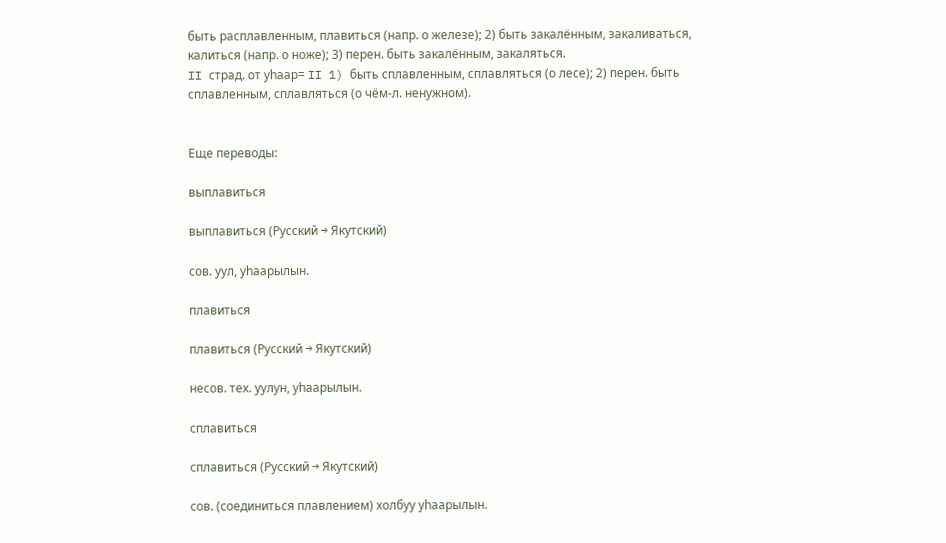быть расплавленным, плавиться (напр. о железе); 2) быть закалённым, закаливаться, калиться (напр. о ноже); 3) перен. быть закалённым, закаляться.
II страд. от уһаар= II 1) быть сплавленным, сплавляться (о лесе); 2) перен. быть сплавленным, сплавляться (о чём-л. ненужном).


Еще переводы:

выплавиться

выплавиться (Русский → Якутский)

сов. уул, уһаарылын.

плавиться

плавиться (Русский → Якутский)

несов. тех. уулун, уһаарылын.

сплавиться

сплавиться (Русский → Якутский)

сов. (соединиться плавлением) холбуу уһаарылын.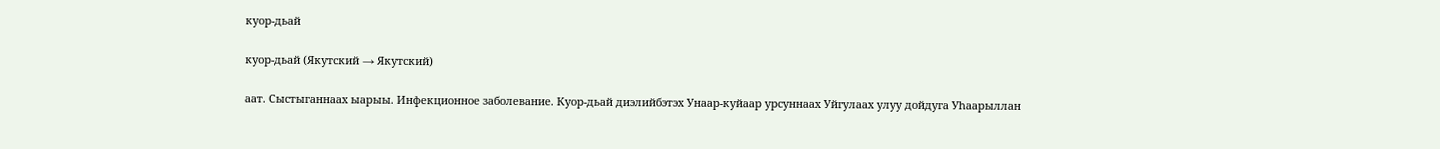куор-дьай

куор-дьай (Якутский → Якутский)

аат. Сыстыганнаах ыарыы. Инфекционное заболевание. Куор-дьай диэлийбэтэх Унаар-куйаар урсуннаах Уйгулаах улуу дойдуга Уһаарыллан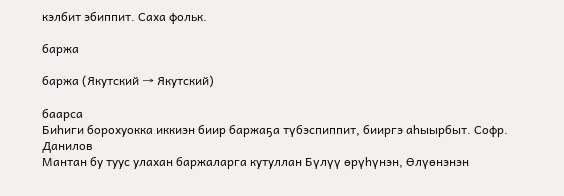кэлбит эбиппит. Саха фольк.

баржа

баржа (Якутский → Якутский)

баарса
Биһиги борохуокка иккиэн биир баржаҕа түбэспиппит, бииргэ аһыырбыт. Софр. Данилов
Мантан бу туус улахан баржаларга кутуллан Бүлүү өрүһүнэн, Өлүөнэнэн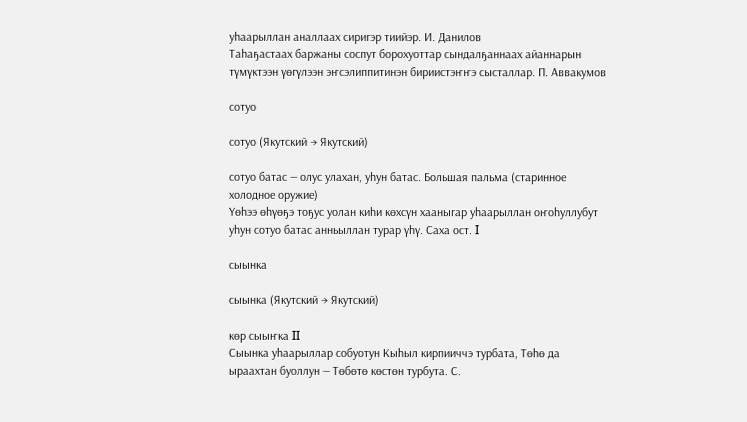уһаарыллан аналлаах сиригэр тиийэр. И. Данилов
Таһаҕастаах баржаны соспут борохуоттар сындалҕаннаах айаннарын түмүктээн үөгүлээн эҥсэлиппитинэн бириистэҥҥэ сысталлар. П. Аввакумов

сотуо

сотуо (Якутский → Якутский)

сотуо батас — олус улахан, уһун батас. Большая пальма (старинное холодное оружие)
Үөһээ өһүөҕэ тоҕус уолан киһи көхсүн хааныгар уһаарыллан оҥоһуллубут уһун сотуо батас анньыллан турар үһү. Саха ост. I

сыынка

сыынка (Якутский → Якутский)

көр сыыҥка II
Сыынка уһаарыллар собуотун Кыһыл кирпииччэ турбата, Төһө да ыраахтан буоллун — Төбөтө көстөн турбута. С.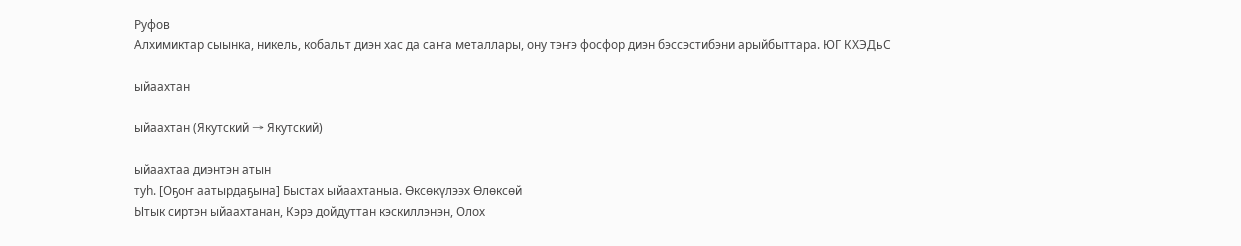Руфов
Алхимиктар сыынка, никель, кобальт диэн хас да саҥа металлары, ону тэҥэ фосфор диэн бэссэстибэни арыйбыттара. ЮГ КХЭДьС

ыйаахтан

ыйаахтан (Якутский → Якутский)

ыйаахтаа диэнтэн атын
туһ. [Оҕоҥ аатырдаҕына] Быстах ыйаахтаныа. Өксөкүлээх Өлөксөй
Ытык сиртэн ыйаахтанан, Кэрэ дойдуттан кэскиллэнэн, Олох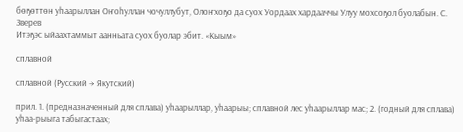бөҕөттөн уһаарыллан Оҥоһуллан чочуллубут, Олоҥхоҕо да суох Уордаах хардааччы Улуу мохсоҕол буолабын. С. Зверев
Итэҕэс ыйаахтаммыт аанньата суох буолар эбит. «Кыым»

сплавной

сплавной (Русский → Якутский)

прил. 1. (предназначенный для сплава) уһаарыллар, уһаарыы; сплавной лес уһаарыллар мас; 2. (годный для сплава) уһаа-рыыга табыгастаах;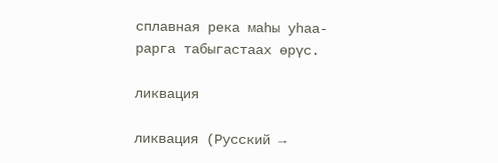сплавная река маһы уһаа-рарга табыгастаах өрүс.

ликвация

ликвация (Русский →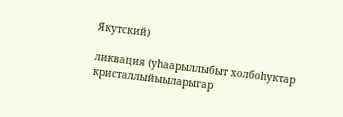Якутский)

ликвация (уһаарыллыбыт холбоһуктар кристаллыйыыларыгар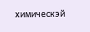химическэй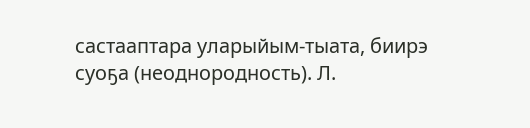састааптара уларыйым-тыата, биирэ суоҕа (неоднородность). Л.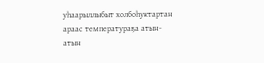уһаарыллыбыт холбоһуктартан араас температураҕа атын-атын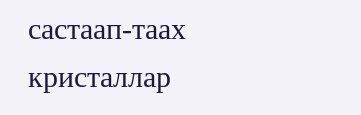састаап-таах кристаллар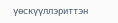үөскүүллэриттэн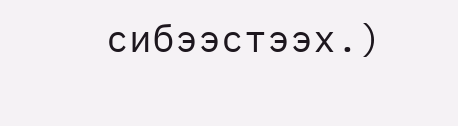сибээстээх.)